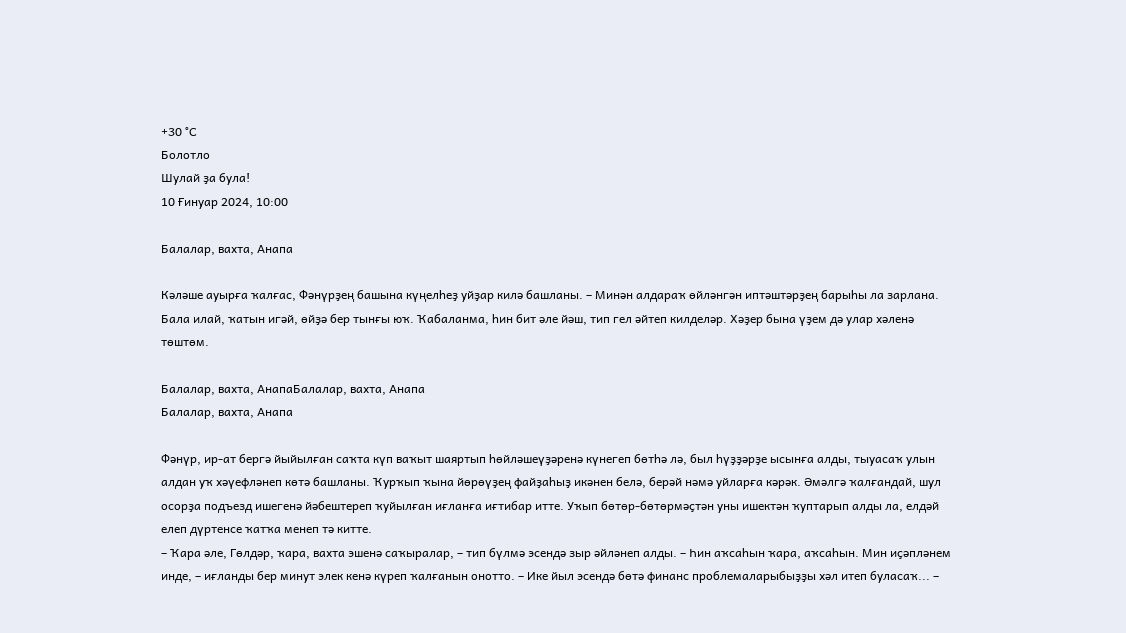+30 °С
Болотло
Шулай ҙа була!
10 Ғинуар 2024, 10:00

Балалар, вахта, Анапа

Кәләше ауырға ҡалғас, Фәнүрҙең башына күңелһеҙ уйҙар килә башланы. – Минән алдараҡ өйләнгән иптәштәрҙең барыһы ла зарлана. Бала илай, ҡатын игәй, өйҙә бер тынғы юҡ. Ҡабаланма, һин бит әле йәш, тип гел әйтеп килделәр. Хәҙер бына үҙем дә улар хәленә төштөм.

Балалар, вахта, АнапаБалалар, вахта, Анапа
Балалар, вахта, Анапа

Фәнүр, ир-ат бергә йыйылған саҡта күп ваҡыт шаяртып һөйләшеүҙәренә күнегеп бөтһә лә, был һүҙҙәрҙе ысынға алды, тыуасаҡ улын алдан уҡ хәүефләнеп көтә башланы. Ҡурҡып ҡына йөрөүҙең файҙаһыҙ икәнен белә, берәй нәмә уйларға кәрәк. Әмәлгә ҡалғандай, шул осорҙа подъезд ишегенә йәбештереп ҡуйылған иғланға иғтибар итте. Уҡып бөтөр-бөтөрмәҫтән уны ишектән ҡуптарып алды ла, елдәй елеп дүртенсе ҡатҡа менеп тә китте.
– Ҡара әле, Гөлдәр, ҡара, вахта эшенә саҡыралар, – тип бүлмә эсендә зыр әйләнеп алды. – Һин аҡсаһын ҡара, аҡсаһын. Мин иҫәпләнем инде, – иғланды бер минут элек кенә күреп ҡалғанын онотто. – Ике йыл эсендә бөтә финанс проблемаларыбыҙҙы хәл итеп буласаҡ... –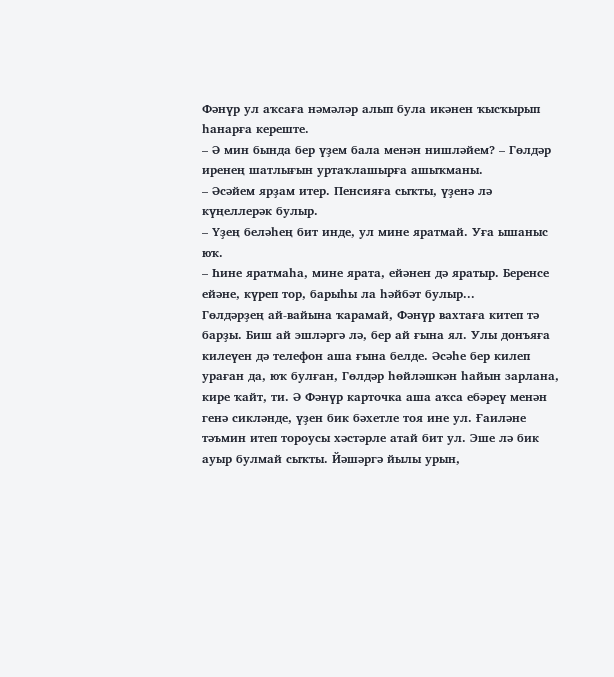Фәнүр ул аҡсаға нәмәләр алып була икәнен ҡысҡырып һанарға кереште.
– Ә мин бында бер үҙем бала менән нишләйем? – Гөлдәр иренең шатлығын уртаҡлашырға ашыҡманы.
– Әсәйем ярҙам итер. Пенсияға сыҡты, үҙенә лә күңеллерәк булыр.
– Үҙең беләһең бит инде, ул мине яратмай. Уға ышаныс юҡ.
– Һине яратмаһа, мине ярата, ейәнен дә яратыр. Беренсе ейәне, күреп тор, барыһы ла һәйбәт булыр...
Гөлдәрҙең ай-вайына ҡарамай, Фәнүр вахтаға китеп тә барҙы. Биш ай эшләргә лә, бер ай ғына ял. Улы донъяға килеүен дә телефон аша ғына белде. Әсәһе бер килеп ураған да, юҡ булған, Гөлдәр һөйләшкән һайын зарлана, кире ҡайт, ти. Ә Фәнүр карточка аша аҡса ебәреү менән генә сикләнде, үҙен бик бәхетле тоя ине ул. Ғаиләне тәъмин итеп тороусы хәстәрле атай бит ул. Эше лә бик ауыр булмай сыҡты. Йәшәргә йылы урын,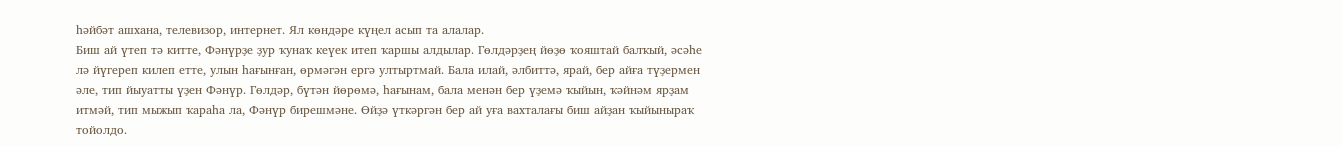һәйбәт ашхана, телевизор, интернет. Ял көндәре күңел асып та алалар.
Биш ай үтеп тә китте, Фәнүрҙе ҙур ҡунаҡ кеүек итеп ҡаршы алдылар. Гөлдәрҙең йөҙө ҡояштай балҡый, әсәһе лә йүгереп килеп етте, улын һағынған, өрмәгән ергә ултыртмай. Бала илай, әлбиттә, ярай, бер айға түҙермен әле, тип йыуатты үҙен Фәнүр. Гөлдәр, бүтән йөрөмә, һағынам, бала менән бер үҙемә ҡыйын, ҡәйнәм ярҙам итмәй, тип мыжып ҡараһа ла, Фәнүр бирешмәне. Өйҙә үткәргән бер ай уға вахталағы биш айҙан ҡыйыныраҡ тойолдо.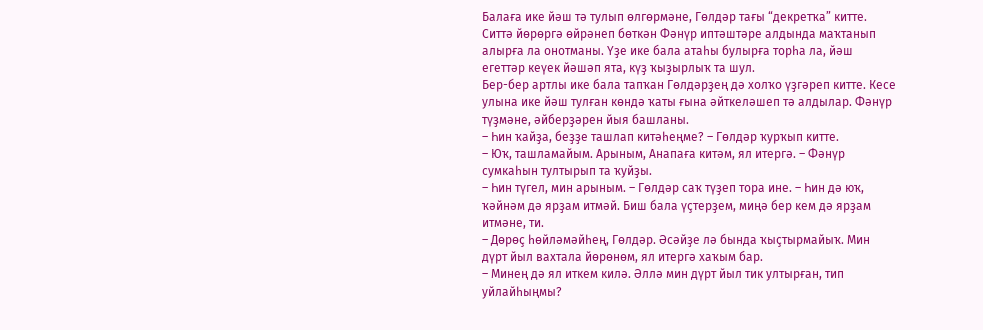Балаға ике йәш тә тулып өлгөрмәне, Гөлдәр тағы “декретҡа” китте. Ситтә йөрөргә өйрәнеп бөткән Фәнүр иптәштәре алдында маҡтанып алырға ла онотманы. Үҙе ике бала атаһы булырға торһа ла, йәш егеттәр кеүек йәшәп ята, күҙ ҡыҙырлыҡ та шул.
Бер-бер артлы ике бала тапҡан Гөлдәрҙең дә холҡо үҙгәреп китте. Кесе улына ике йәш тулған көндә ҡаты ғына әйткеләшеп тә алдылар. Фәнүр түҙмәне, әйберҙәрен йыя башланы.
– Һин ҡайҙа, беҙҙе ташлап китәһеңме? – Гөлдәр ҡурҡып китте.
– Юҡ, ташламайым. Арыным, Анапаға китәм, ял итергә. – Фәнүр сумкаһын тултырып та ҡуйҙы.
– Һин түгел, мин арыным. – Гөлдәр саҡ түҙеп тора ине. – Һин дә юҡ, ҡәйнәм дә ярҙам итмәй. Биш бала үҫтерҙем, миңә бер кем дә ярҙам итмәне, ти.
– Дөрөҫ һөйләмәйһең, Гөлдәр. Әсәйҙе лә бында ҡыҫтырмайыҡ. Мин дүрт йыл вахтала йөрөнөм, ял итергә хаҡым бар.
– Минең дә ял иткем килә. Әллә мин дүрт йыл тик ултырған, тип уйлайһыңмы?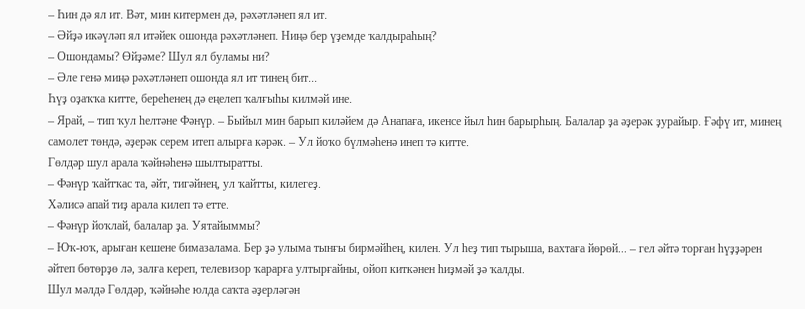– Һин дә ял ит. Вәт, мин китермен дә, рәхәтләнеп ял ит.
– Әйҙә икәүләп ял итәйек ошонда рәхәтләнеп. Ниңә бер үҙемде ҡалдыраһың?
– Ошондамы? Өйҙәме? Шул ял буламы ни?
– Әле генә миңә рәхәтләнеп ошонда ял ит тинең бит...
Һүҙ оҙаҡҡа китте, береһенең дә еңелеп ҡалғыһы килмәй ине.
– Ярай, – тип ҡул һелтәне Фәнүр. – Быйыл мин барып киләйем дә Анапаға, икенсе йыл һин барырһың. Балалар ҙа әҙерәк ҙурайыр. Ғәфү ит, минең самолет төндә, әҙерәк серем итеп алырға кәрәк. – Ул йоҡо бүлмәһенә инеп тә китте.
Гөлдәр шул арала ҡәйнәһенә шылтыратты.
– Фәнүр ҡайтҡас та, әйт, тигәйнең, ул ҡайтты, килегеҙ.
Хәлисә апай тиҙ арала килеп тә етте.
– Фәнүр йоҡлай, балалар ҙа. Уятайыммы?
– Юҡ-юҡ, арыған кешене бимазалама. Бер ҙә улыма тынғы бирмәйһең, килен. Ул һеҙ тип тырыша, вахтаға йөрөй... – гел әйтә торған һүҙҙәрен әйтеп бөтөрҙө лә, залға кереп, телевизор ҡарарға ултырғайны, ойоп киткәнен һиҙмәй ҙә ҡалды.
Шул мәлдә Гөлдәр, ҡәйнәһе юлда саҡта әҙерләгән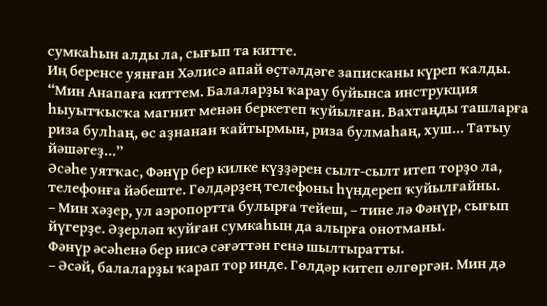сумкаһын алды ла, сығып та китте.
Иң беренсе уянған Хәлисә апай өҫтәлдәге записканы күреп ҡалды.
“Мин Анапаға киттем. Балаларҙы ҡарау буйынса инструкция һыуытҡысҡа магнит менән беркетеп ҡуйылған. Вахтаңды ташларға риза булһаң, өс аҙнанан ҡайтырмын, риза булмаһаң, хуш... Татыу йәшәгеҙ...”
Әсәһе уятҡас, Фәнүр бер килке күҙҙәрен сылт-сылт итеп торҙо ла, телефонға йәбеште. Гөлдәрҙең телефоны һүндереп ҡуйылғайны.
– Мин хәҙер, ул аэропортта булырға тейеш, – тине лә Фәнүр, сығып йүгерҙе. Әҙерләп ҡуйған сумкаһын да алырға онотманы.
Фәнүр әсәһенә бер нисә сәғәттән генә шылтыратты.
– Әсәй, балаларҙы ҡарап тор инде. Гөлдәр китеп өлгөргән. Мин дә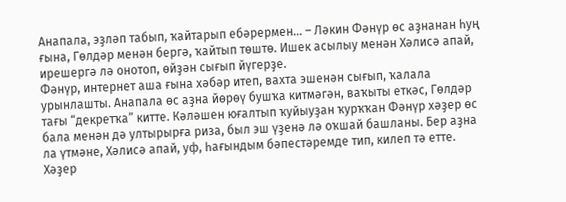Анапала, эҙләп табып, ҡайтарып ебәрермен... – Ләкин Фәнүр өс аҙнанан һуң ғына, Гөлдәр менән бергә, ҡайтып төштө. Ишек асылыу менән Хәлисә апай, ирешергә лә онотоп, өйҙән сығып йүгерҙе.
Фәнүр, интернет аша ғына хәбәр итеп, вахта эшенән сығып, ҡалала урынлашты. Анапала өс аҙна йөрөү бушҡа китмәгән, ваҡыты еткәс, Гөлдәр тағы “декретҡа” китте. Кәләшен юғалтып ҡуйыуҙан ҡурҡҡан Фәнүр хәҙер өс бала менән дә ултырырға риза, был эш үҙенә лә оҡшай башланы. Бер аҙна ла үтмәне, Хәлисә апай, уф, һағындым бәпестәремде тип, килеп тә етте.
Хәҙер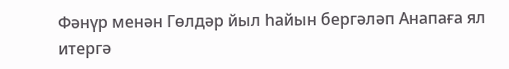Фәнүр менән Гөлдәр йыл һайын бергәләп Анапаға ял итергә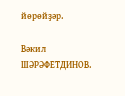йөрөйҙәр.

Вәкил ШӘРӘФЕТДИНОВ.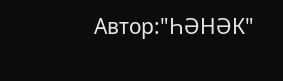Автор:"ҺӘНӘК"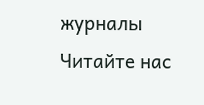журналы
Читайте нас